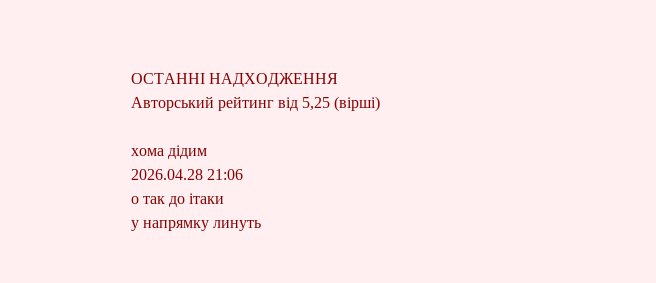ОСТАННІ НАДХОДЖЕННЯ
Авторський рейтинг від 5,25 (вірші)

хома дідим
2026.04.28 21:06
о так до ітаки
у напрямку линуть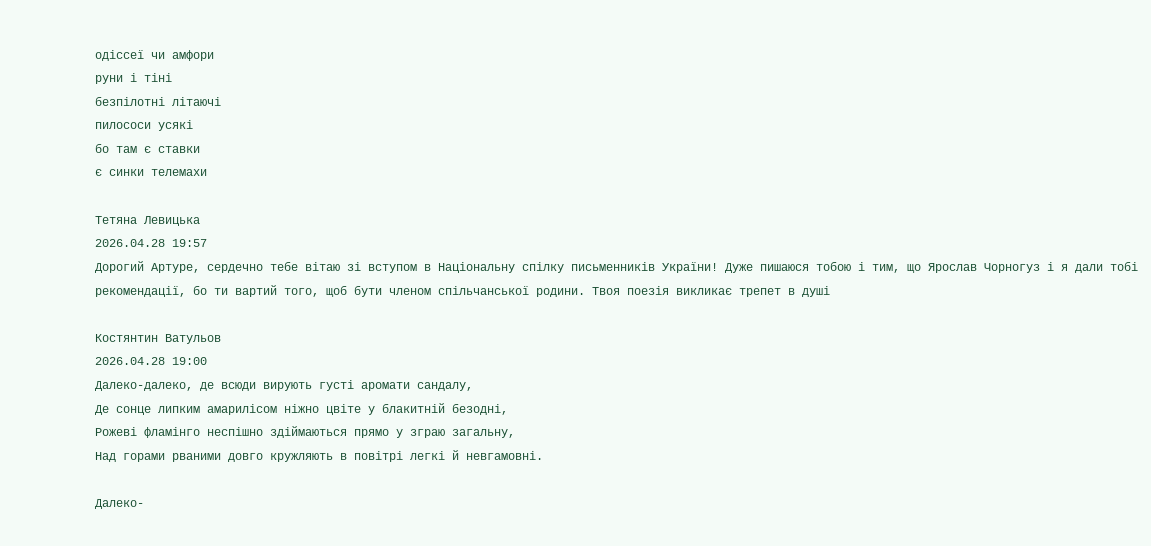одіссеї чи амфори
руни і тіні
безпілотні літаючі
пилососи усякі
бо там є ставки
є синки телемахи

Тетяна Левицька
2026.04.28 19:57
Дорогий Артуре, сердечно тебе вітаю зі вступом в Національну спілку письменників України! Дуже пишаюся тобою і тим, що Ярослав Чорногуз і я дали тобі рекомендації, бо ти вартий того, щоб бути членом спільчанської родини. Твоя поезія викликає трепет в душі

Костянтин Ватульов
2026.04.28 19:00
Далеко-далеко, де всюди вирують густі аромати сандалу,
Де сонце липким амарилісом ніжно цвіте у блакитній безодні,
Рожеві фламінго неспішно здіймаються прямо у зграю загальну,
Над горами рваними довго кружляють в повітрі легкі й невгамовні.

Далеко-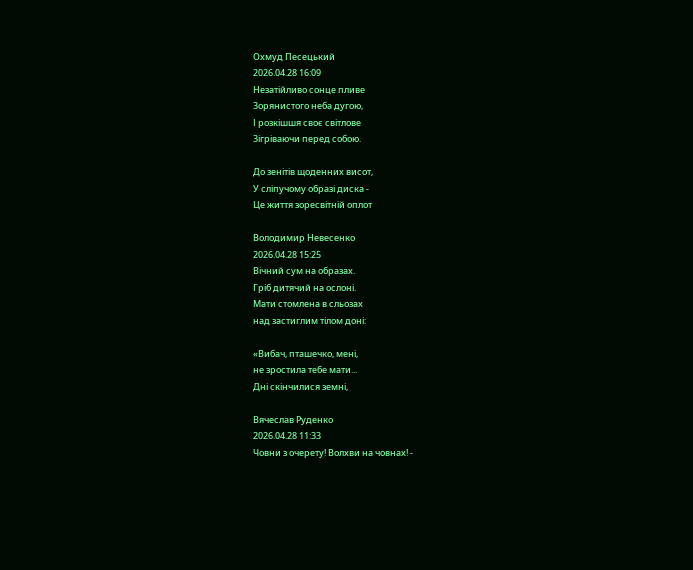Охмуд Песецький
2026.04.28 16:09
Незатійливо сонце пливе
Зорянистого неба дугою,
І розкішшя своє світлове
Зігріваючи перед собою.

До зенітів щоденних висот,
У сліпучому образі диска -
Це життя зоресвітній оплот

Володимир Невесенко
2026.04.28 15:25
Вічний сум на образах.
Гріб дитячий на ослоні.
Мати стомлена в сльозах
над застиглим тілом доні:

«Вибач, пташечко, мені,
не зростила тебе мати...
Дні скінчилися земні,

Вячеслав Руденко
2026.04.28 11:33
Човни з очерету! Волхви на човнах! -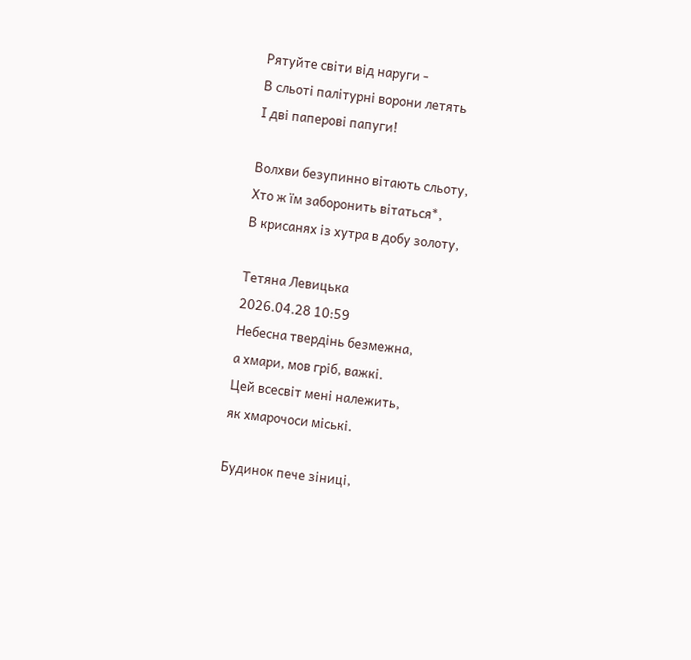Рятуйте світи від наруги -
В сльоті палітурні ворони летять
І дві паперові папуги!

Волхви безупинно вітають сльоту,
Хто ж їм заборонить вітаться*,
В крисанях із хутра в добу золоту,

Тетяна Левицька
2026.04.28 10:59
Небесна твердінь безмежна,
а хмари, мов гріб, важкі.
Цей всесвіт мені належить,
як хмарочоси міські.

Будинок пече зіниці,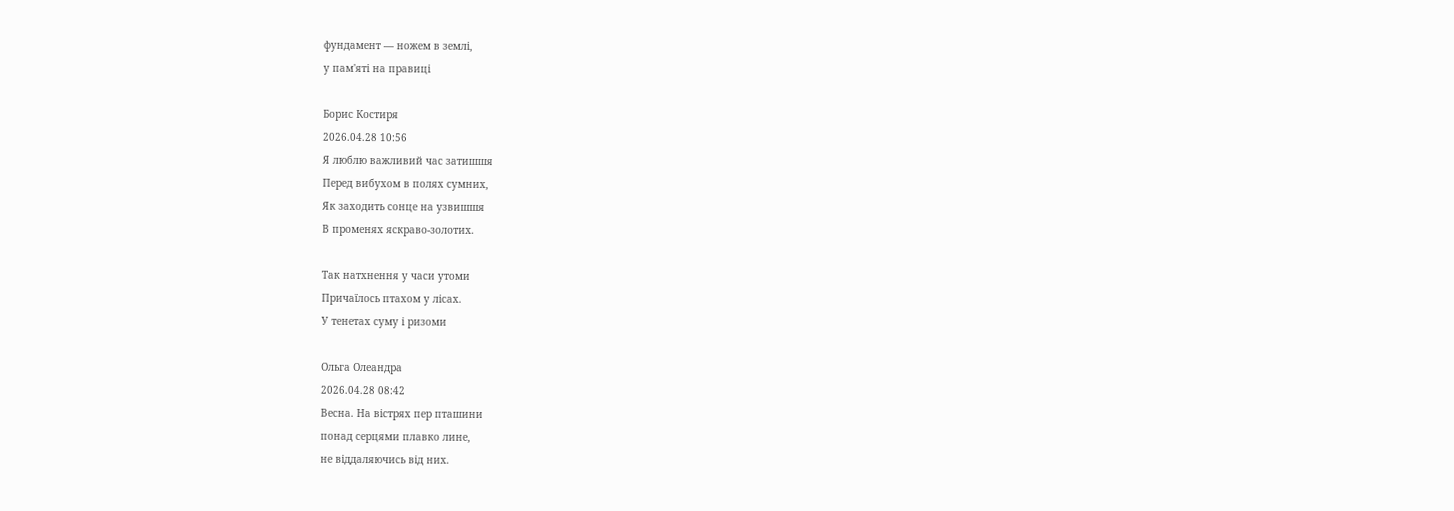фундамент — ножем в землі,
у пам'яті на правиці

Борис Костиря
2026.04.28 10:56
Я люблю важливий час затишшя
Перед вибухом в полях сумних,
Як заходить сонце на узвишшя
В променях яскраво-золотих.

Так натхнення у часи утоми
Причаїлось птахом у лісах.
У тенетах суму і ризоми

Ольга Олеандра
2026.04.28 08:42
Весна. На вістрях пер пташини
понад серцями плавко лине,
не віддаляючись від них.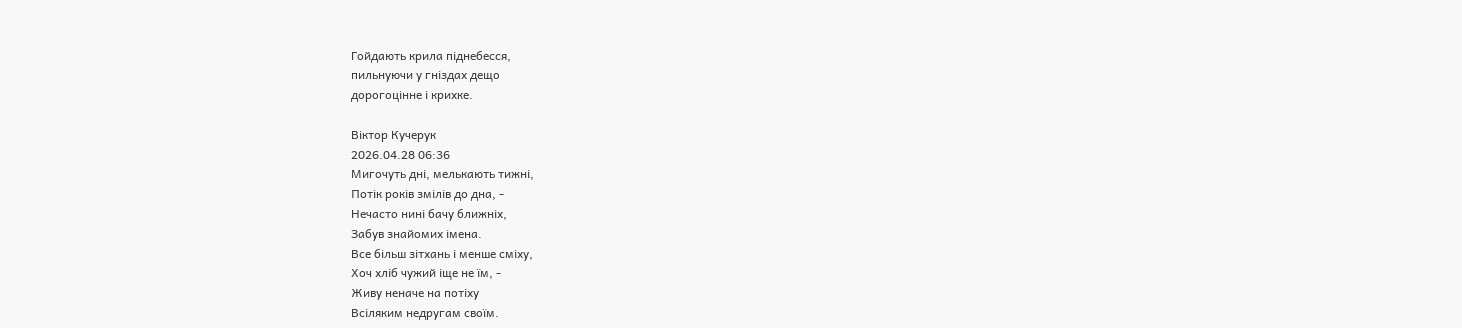Гойдають крила піднебесся,
пильнуючи у гніздах дещо
дорогоцінне і крихке.

Віктор Кучерук
2026.04.28 06:36
Мигочуть дні, мелькають тижні,
Потік років змілів до дна, -
Нечасто нині бачу ближніх,
Забув знайомих імена.
Все більш зітхань і менше сміху,
Хоч хліб чужий іще не їм, -
Живу неначе на потіху
Всіляким недругам своїм.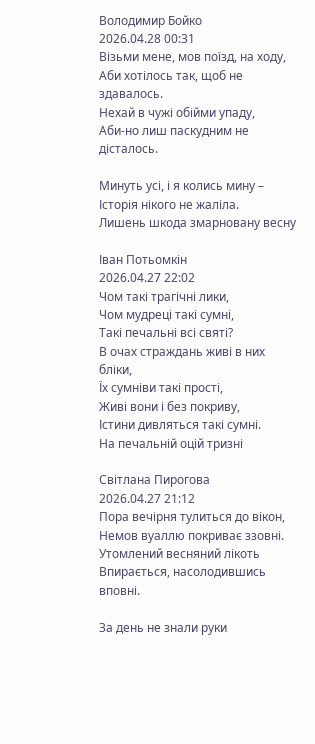Володимир Бойко
2026.04.28 00:31
Візьми мене, мов поїзд, на ходу,
Аби хотілось так, щоб не здавалось.
Нехай в чужі обійми упаду,
Аби-но лиш паскудним не дісталось.

Минуть усі, і я колись мину –
Історія нікого не жаліла.
Лишень шкода змарновану весну

Іван Потьомкін
2026.04.27 22:02
Чом такі трагічні лики,
Чом мудреці такі сумні,
Такі печальні всі святі?
В очах страждань живі в них бліки,
Їх сумніви такі прості,
Живі вони і без покриву,
Істини дивляться такі сумні.
На печальній оцій тризні

Світлана Пирогова
2026.04.27 21:12
Пора вечірня тулиться до вікон,
Немов вуаллю покриває ззовні.
Утомлений весняний лікоть
Впирається, насолодившись вповні.

За день не знали руки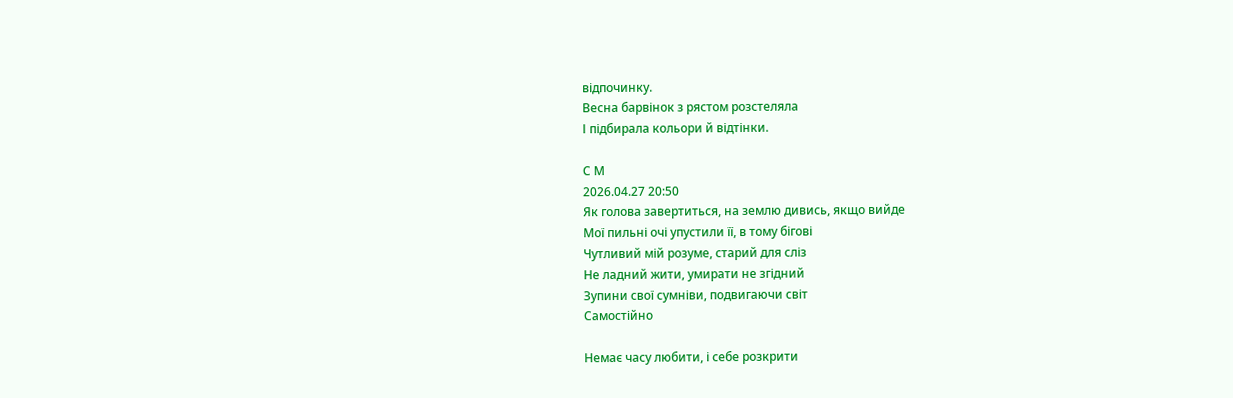відпочинку.
Весна барвінок з рястом розстеляла
І підбирала кольори й відтінки.

С М
2026.04.27 20:50
Як голова завертиться, на землю дивись, якщо вийде
Мої пильні очі упустили її, в тому бігові
Чутливий мій розуме, старий для сліз
Не ладний жити, умирати не згідний
Зупини свої сумніви, подвигаючи світ
Самостійно

Немає часу любити, і себе розкрити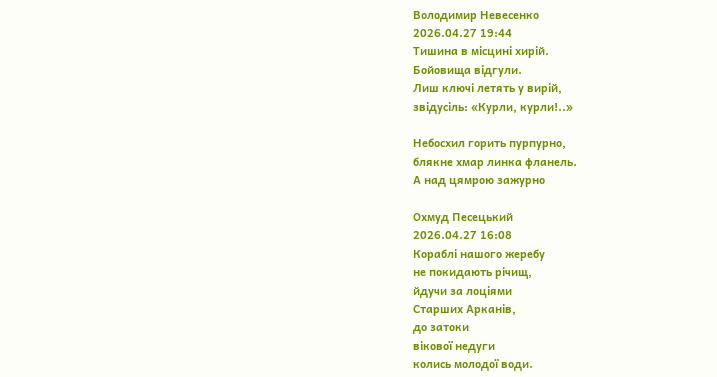Володимир Невесенко
2026.04.27 19:44
Тишина в місцині хирій.
Бойовища відгули.
Лиш ключі летять у вирій,
звідусіль: «Курли, курли!..»

Небосхил горить пурпурно,
блякне хмар линка фланель.
А над цямрою зажурно

Охмуд Песецький
2026.04.27 16:08
Кораблі нашого жеребу
не покидають річищ,
йдучи за лоціями
Старших Арканів,
до затоки
вікової недуги
колись молодої води.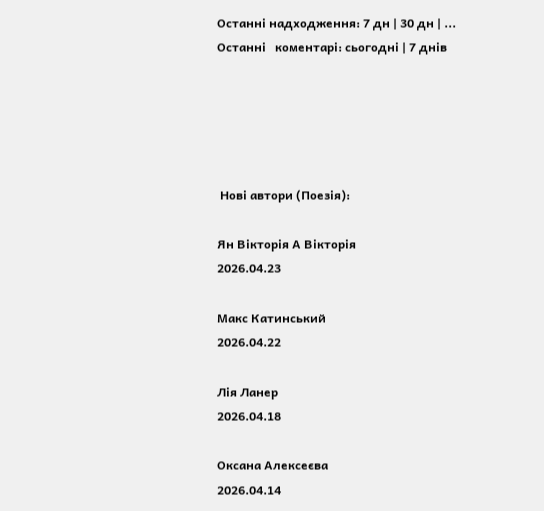Останні надходження: 7 дн | 30 дн | ...
Останні   коментарі: сьогодні | 7 днів





 Нові автори (Поезія):

Ян Вікторія А Вікторія
2026.04.23

Макс Катинський
2026.04.22

Лія Ланер
2026.04.18

Оксана Алексеєва
2026.04.14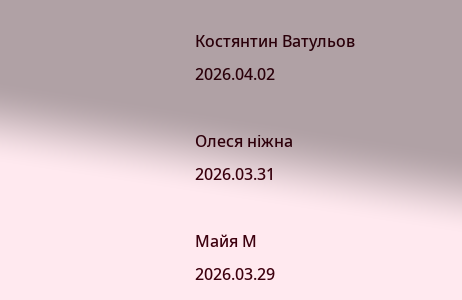Костянтин Ватульов
2026.04.02

Олеся ніжна
2026.03.31

Майя М
2026.03.29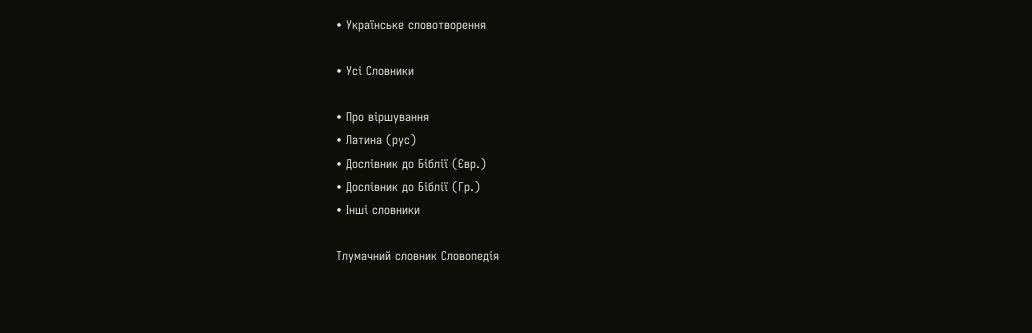• Українське словотворення

• Усі Словники

• Про віршування
• Латина (рус)
• Дослівник до Біблії (Євр.)
• Дослівник до Біблії (Гр.)
• Інші словники

Тлумачний словник Словопедія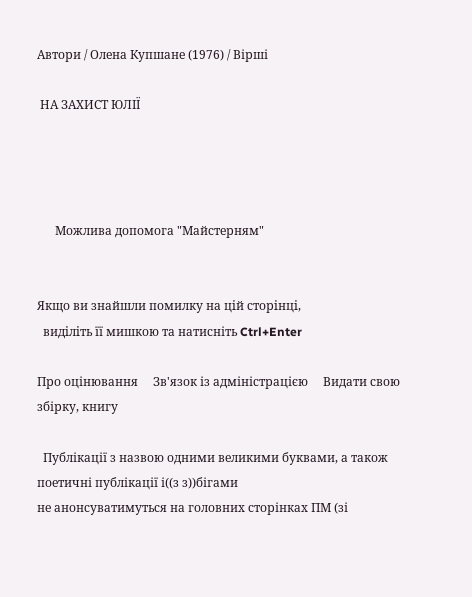Автори / Олена Купшане (1976) / Вірші

 НА ЗАХИСТ ЮЛІЇ




      Можлива допомога "Майстерням"


Якщо ви знайшли помилку на цiй сторiнцi,
  видiлiть її мишкою та натисніть Ctrl+Enter

Про оцінювання     Зв'язок із адміністрацією     Видати свою збірку, книгу

  Публікації з назвою одними великими буквами, а також поетичні публікації і((з з))бігами
не анонсуватимуться на головних сторінках ПМ (зі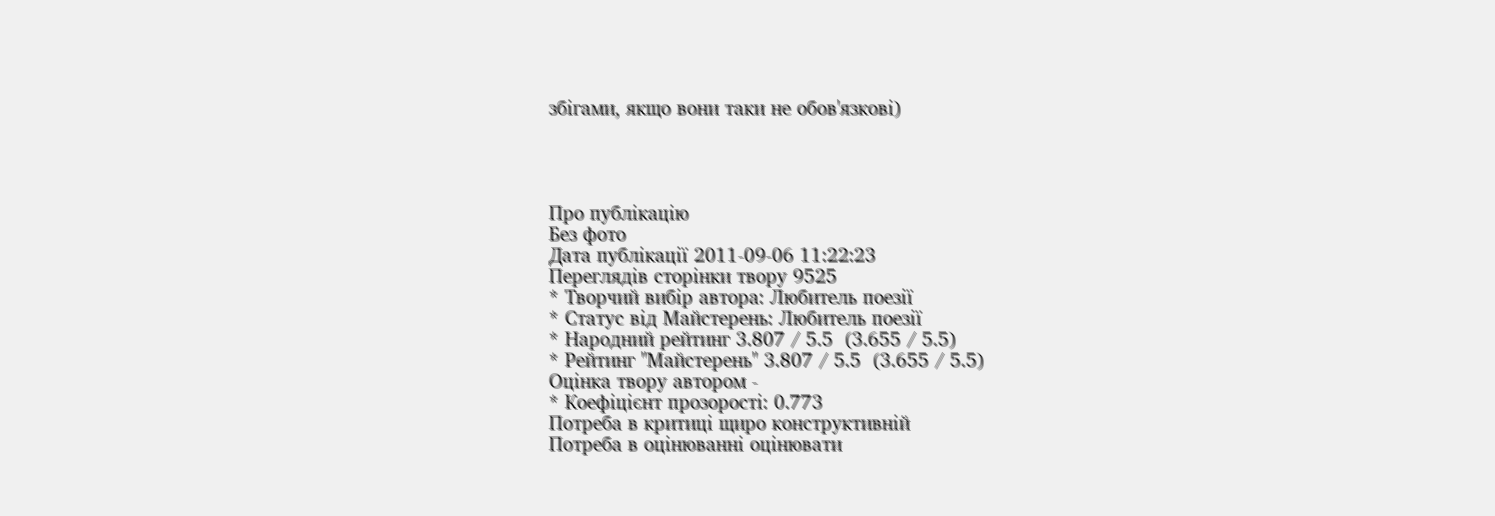збігами, якщо вони таки не обов'язкові)




Про публікацію
Без фото
Дата публікації 2011-09-06 11:22:23
Переглядів сторінки твору 9525
* Творчий вибір автора: Любитель поезії
* Статус від Майстерень: Любитель поезії
* Народний рейтинг 3.807 / 5.5  (3.655 / 5.5)
* Рейтинг "Майстерень" 3.807 / 5.5  (3.655 / 5.5)
Оцінка твору автором -
* Коефіцієнт прозорості: 0.773
Потреба в критиці щиро конструктивній
Потреба в оцінюванні оцінювати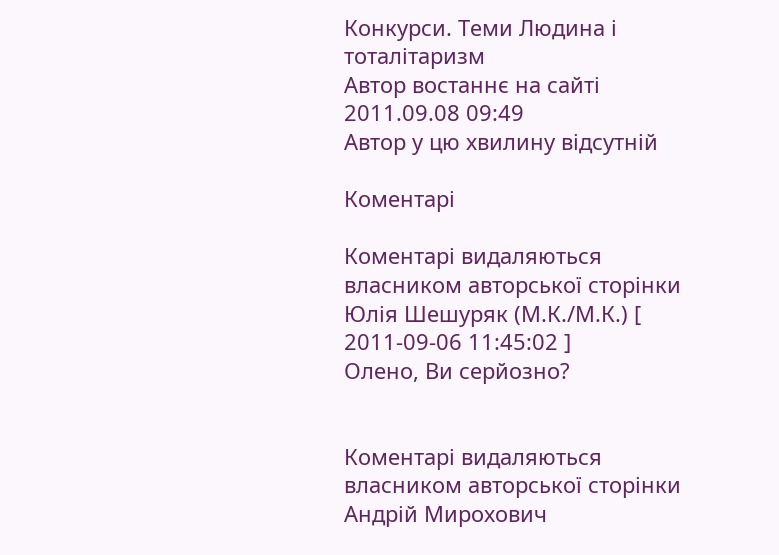Конкурси. Теми Людина і тоталітаризм
Автор востаннє на сайті 2011.09.08 09:49
Автор у цю хвилину відсутній

Коментарі

Коментарі видаляються власником авторської сторінки
Юлія Шешуряк (М.К./М.К.) [ 2011-09-06 11:45:02 ]
Олено, Ви серйозно?


Коментарі видаляються власником авторської сторінки
Андрій Мирохович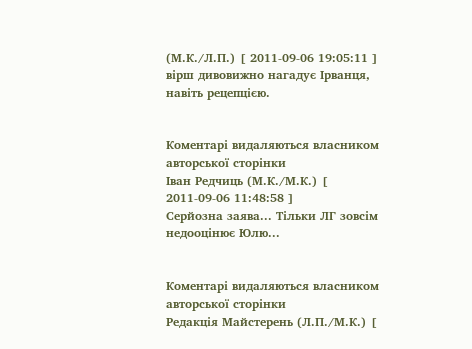(М.К./Л.П.) [ 2011-09-06 19:05:11 ]
вірш дивовижно нагадує Ірванця, навіть рецепцією.


Коментарі видаляються власником авторської сторінки
Іван Редчиць (М.К./М.К.) [ 2011-09-06 11:48:58 ]
Серйозна заява... Тільки ЛГ зовсім недооцінює Юлю...


Коментарі видаляються власником авторської сторінки
Редакція Майстерень (Л.П./М.К.) [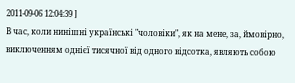2011-09-06 12:04:39 ]
В час, коли нинішні українські "чоловіки", як на мене, за, ймовірно, виключенням однієї тисячної від одного відсотка, являють собою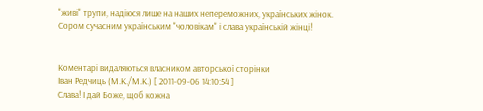"живі" трупи, надіюся лише на наших непереможних, українських жінок.
Сором сучасним українським "чоловікам" і слава українській жінці!


Коментарі видаляються власником авторської сторінки
Іван Редчиць (М.К./М.К.) [ 2011-09-06 14:10:54 ]
Слава! І дай Боже, щоб кожна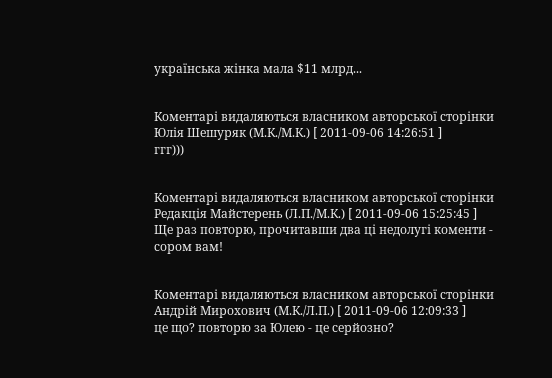українська жінка мала $11 млрд...


Коментарі видаляються власником авторської сторінки
Юлія Шешуряк (М.К./М.К.) [ 2011-09-06 14:26:51 ]
ггг)))


Коментарі видаляються власником авторської сторінки
Редакція Майстерень (Л.П./М.К.) [ 2011-09-06 15:25:45 ]
Ще раз повторю, прочитавши два ці недолугі коменти - сором вам!


Коментарі видаляються власником авторської сторінки
Андрій Мирохович (М.К./Л.П.) [ 2011-09-06 12:09:33 ]
це що? повторю за Юлею - це серйозно?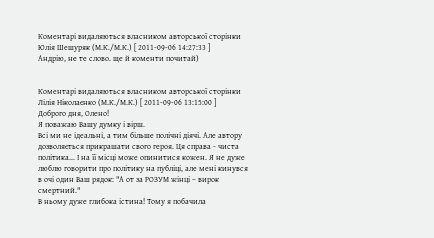Коментарі видаляються власником авторської сторінки
Юлія Шешуряк (М.К./М.К.) [ 2011-09-06 14:27:33 ]
Андрію, не те слово. ще й коменти почитай)


Коментарі видаляються власником авторської сторінки
Лілія Ніколаєнко (М.К./М.К.) [ 2011-09-06 13:15:00 ]
Доброго дня, Олено!
Я поважаю Вашу думку і вірш.
Всі ми не ідеальні, а тим більше полічні діячі. Але автору дозволяється прикрашати свого героя. Ця справа - чиста політика... І на її місці може опинитися кожен. Я не дуже люблю говорити про політику на публіці, але мені кинувся в очі один Ваш рядок: "А от за РОЗУМ жінці – вирок смертний."
В ньому дуже глибока істина! Тому я побачила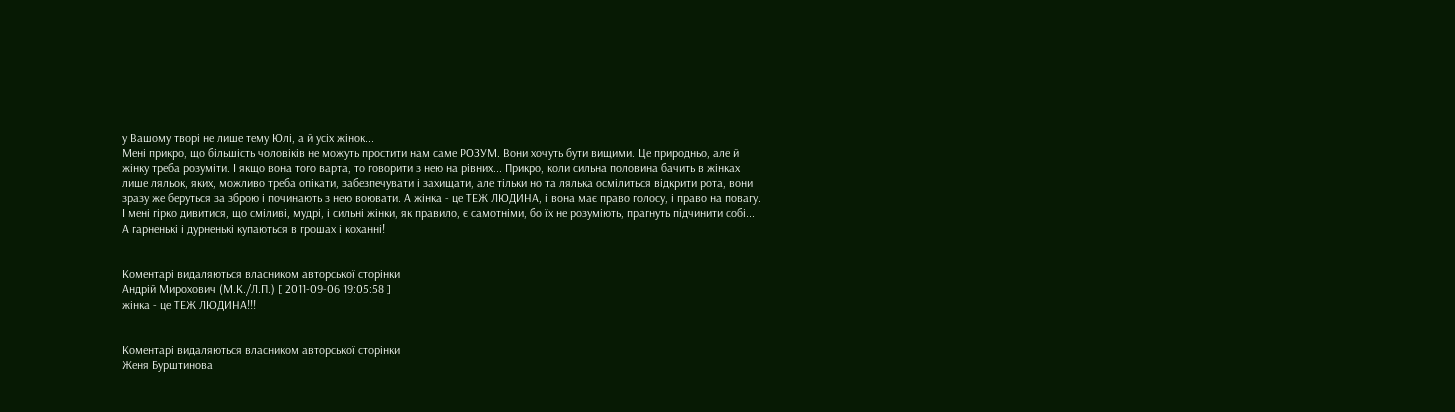у Вашому творі не лише тему Юлі, а й усіх жінок...
Мені прикро, що більшість чоловіків не можуть простити нам саме РОЗУМ. Вони хочуть бути вищими. Це природньо, але й жінку треба розуміти. І якщо вона того варта, то говорити з нею на рівних... Прикро, коли сильна половина бачить в жінках лише ляльок, яких, можливо треба опікати, забезпечувати і захищати, але тільки но та лялька осмілиться відкрити рота, вони зразу же беруться за зброю і починають з нею воювати. А жінка - це ТЕЖ ЛЮДИНА, і вона має право голосу, і право на повагу. І мені гірко дивитися, що сміливі, мудрі, і сильні жінки, як правило, є самотніми, бо їх не розуміють, прагнуть підчинити собі... А гарненькі і дурненькі купаються в грошах і коханні!


Коментарі видаляються власником авторської сторінки
Андрій Мирохович (М.К./Л.П.) [ 2011-09-06 19:05:58 ]
жінка - це ТЕЖ ЛЮДИНА!!!


Коментарі видаляються власником авторської сторінки
Женя Бурштинова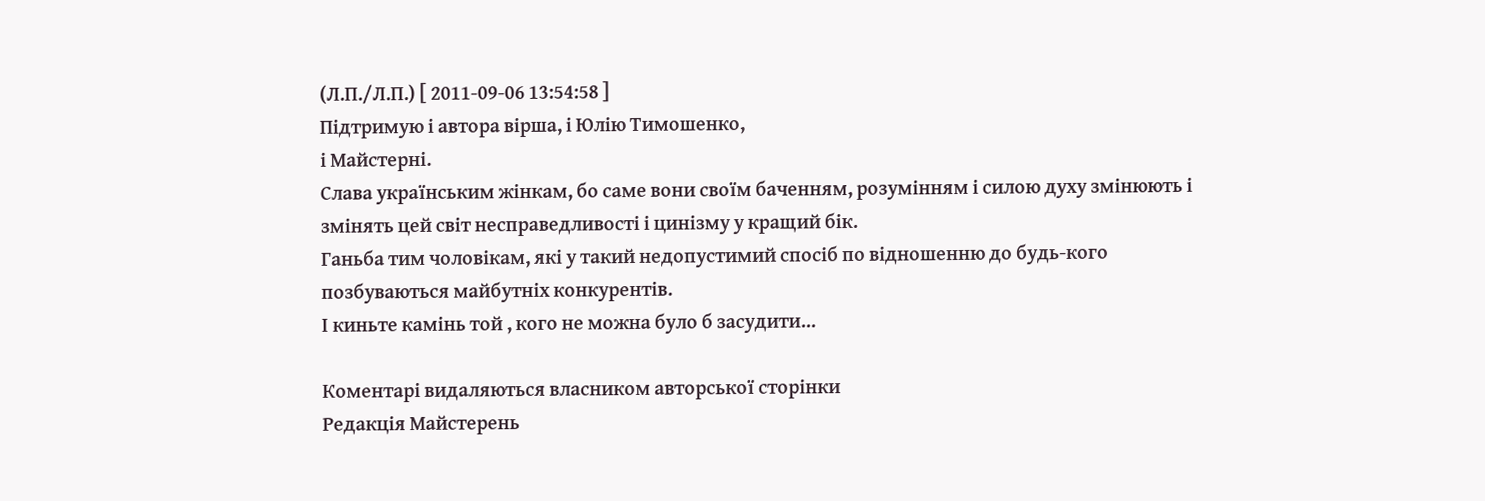(Л.П./Л.П.) [ 2011-09-06 13:54:58 ]
Підтримую і автора вірша, і Юлію Тимошенко,
і Майстерні.
Слава українським жінкам, бо саме вони своїм баченням, розумінням і силою духу змінюють і змінять цей світ несправедливості і цинізму у кращий бік.
Ганьба тим чоловікам, які у такий недопустимий спосіб по відношенню до будь-кого позбуваються майбутніх конкурентів.
І киньте камінь той , кого не можна було б засудити...

Коментарі видаляються власником авторської сторінки
Редакція Майстерень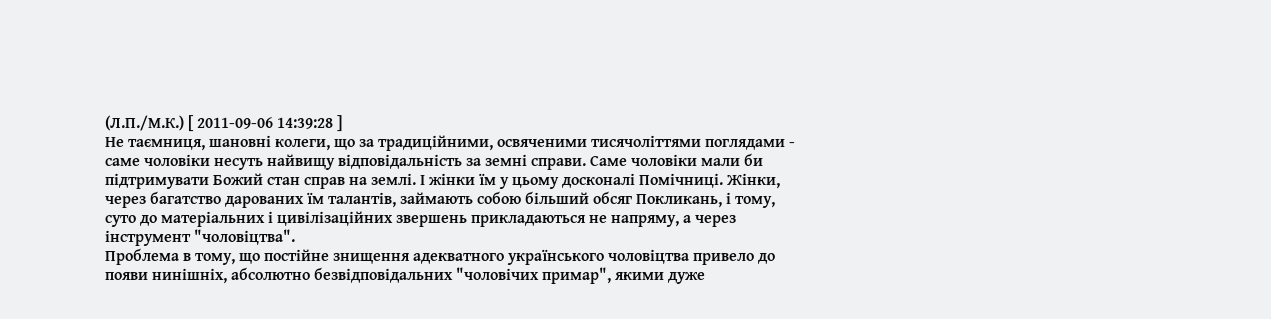(Л.П./М.К.) [ 2011-09-06 14:39:28 ]
Не таємниця, шановні колеги, що за традиційними, освяченими тисячоліттями поглядами - саме чоловіки несуть найвищу відповідальність за земні справи. Саме чоловіки мали би підтримувати Божий стан справ на землі. І жінки їм у цьому досконалі Помічниці. Жінки, через багатство дарованих їм талантів, займають собою більший обсяг Покликань, і тому, суто до матеріальних і цивілізаційних звершень прикладаються не напряму, а через інструмент "чоловіцтва".
Проблема в тому, що постійне знищення адекватного українського чоловіцтва привело до появи нинішніх, абсолютно безвідповідальних "чоловічих примар", якими дуже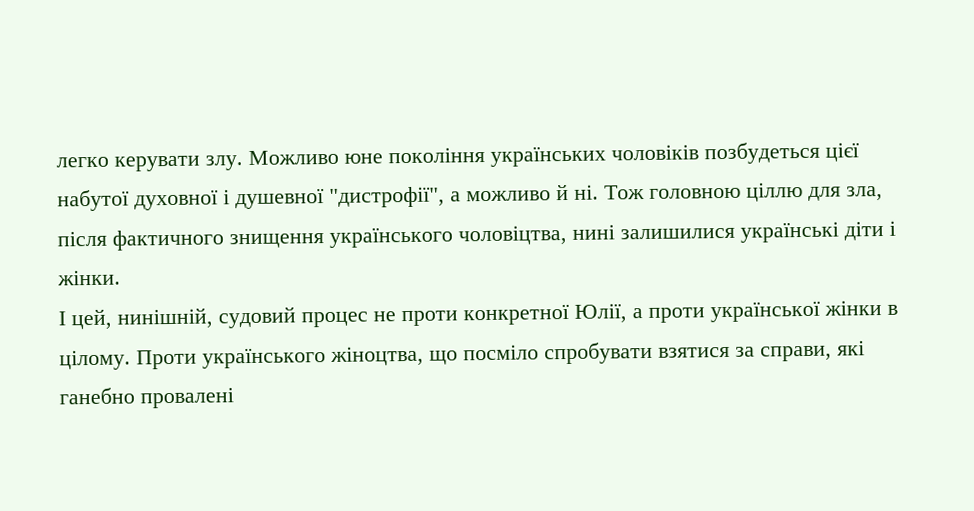легко керувати злу. Можливо юне покоління українських чоловіків позбудеться цієї набутої духовної і душевної "дистрофії", а можливо й ні. Тож головною ціллю для зла, після фактичного знищення українського чоловіцтва, нині залишилися українські діти і жінки.
І цей, нинішній, судовий процес не проти конкретної Юлії, а проти української жінки в цілому. Проти українського жіноцтва, що посміло спробувати взятися за справи, які ганебно провалені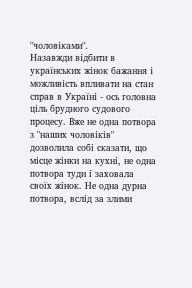"чоловіками".
Назавжди відбити в українських жінок бажання і можливість впливати на стан справ в Україні - ось головна ціль брудного судового процесу. Вже не одна потвора з "наших чоловіків" дозволила собі сказати, що місце жінки на кухні, не одна потвора туди і заховала своїх жінок. Не одна дурна потвора, вслід за злими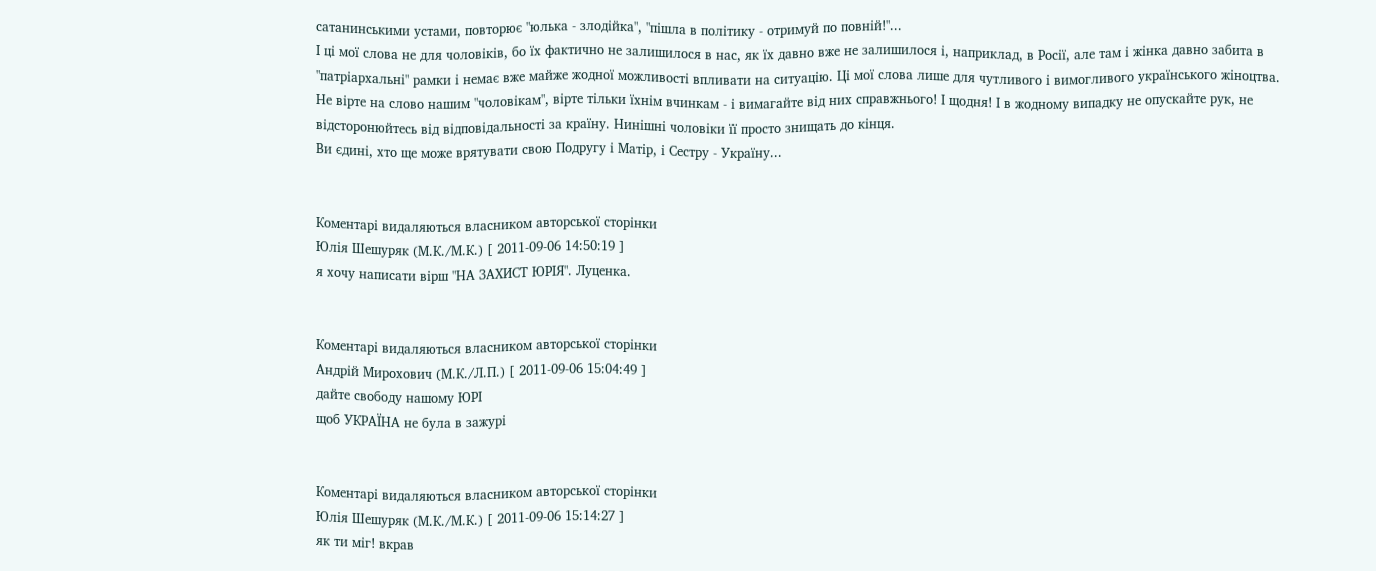сатанинськими устами, повторює "юлька - злодійка", "пішла в політику - отримуй по повній!"...
І ці мої слова не для чоловіків, бо їх фактично не залишилося в нас, як їх давно вже не залишилося і, наприклад, в Росії, але там і жінка давно забита в "патріархальні" рамки і немає вже майже жодної можливості впливати на ситуацію. Ці мої слова лише для чутливого і вимогливого українського жіноцтва.
Не вірте на слово нашим "чоловікам", вірте тільки їхнім вчинкам - і вимагайте від них справжнього! І щодня! І в жодному випадку не опускайте рук, не відсторонюйтесь від відповідальності за країну. Нинішні чоловіки її просто знищать до кінця.
Ви єдині, хто ще може врятувати свою Подругу і Матір, і Сестру - Україну...


Коментарі видаляються власником авторської сторінки
Юлія Шешуряк (М.К./М.К.) [ 2011-09-06 14:50:19 ]
я хочу написати вірш "НА ЗАХИСТ ЮРІЯ". Луценка.


Коментарі видаляються власником авторської сторінки
Андрій Мирохович (М.К./Л.П.) [ 2011-09-06 15:04:49 ]
дайте свободу нашому ЮРІ
щоб УКРАЇНА не була в зажурі


Коментарі видаляються власником авторської сторінки
Юлія Шешуряк (М.К./М.К.) [ 2011-09-06 15:14:27 ]
як ти міг! вкрав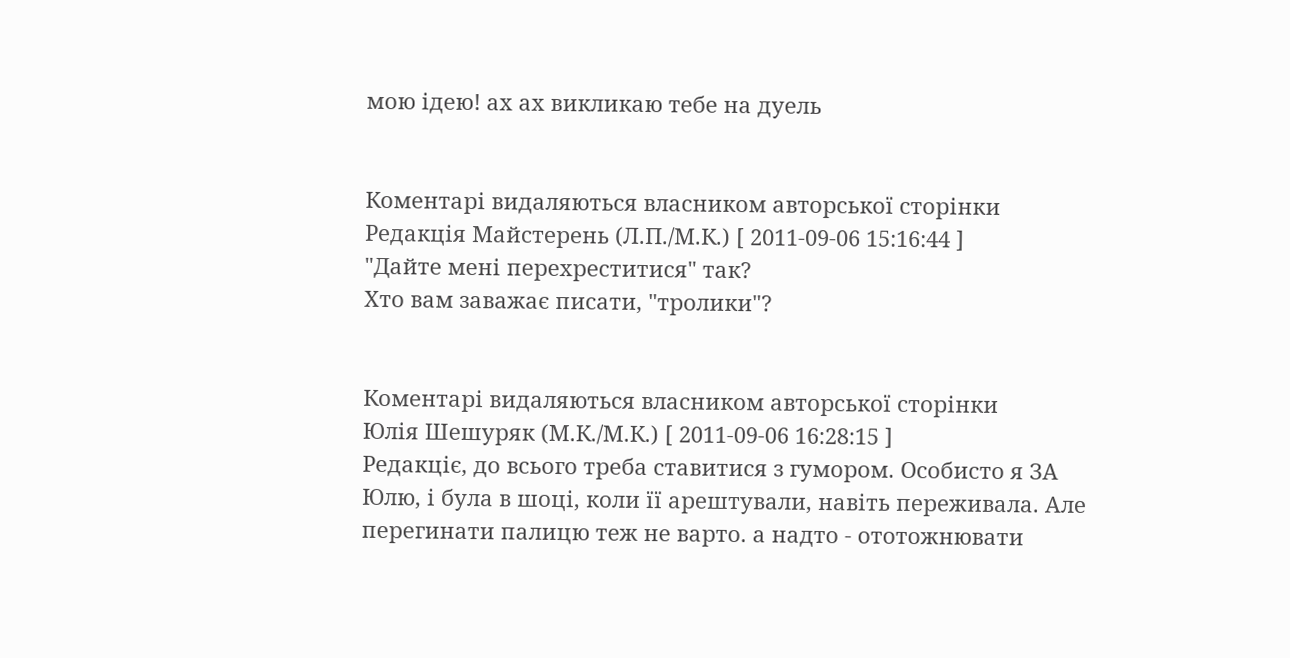мою ідею! ах ах викликаю тебе на дуель


Коментарі видаляються власником авторської сторінки
Редакція Майстерень (Л.П./М.К.) [ 2011-09-06 15:16:44 ]
"Дайте мені перехреститися" так?
Хто вам заважає писати, "тролики"?


Коментарі видаляються власником авторської сторінки
Юлія Шешуряк (М.К./М.К.) [ 2011-09-06 16:28:15 ]
Редакціє, до всього треба ставитися з гумором. Особисто я ЗА Юлю, і була в шоці, коли її арештували, навіть переживала. Але перегинати палицю теж не варто. а надто - ототожнювати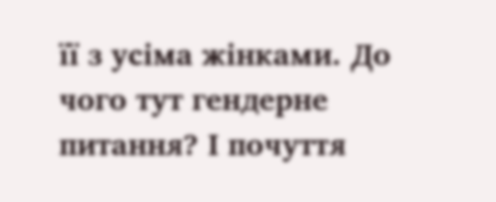її з усіма жінками. До чого тут гендерне питання? І почуття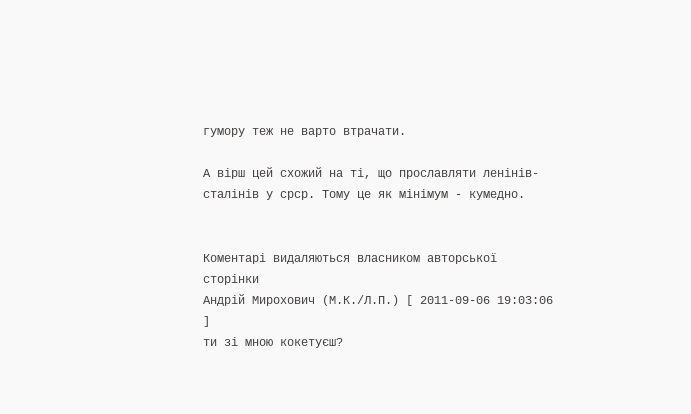гумору теж не варто втрачати.

А вірш цей схожий на ті, що прославляти ленінів-сталінів у срср. Тому це як мінімум - кумедно.


Коментарі видаляються власником авторської сторінки
Андрій Мирохович (М.К./Л.П.) [ 2011-09-06 19:03:06 ]
ти зі мною кокетуєш?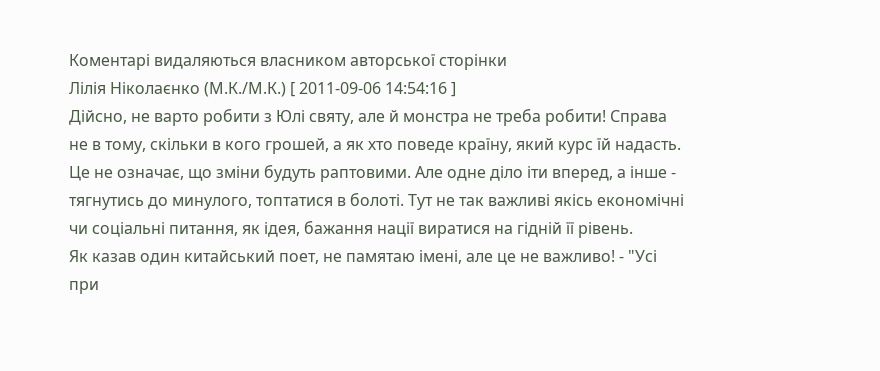Коментарі видаляються власником авторської сторінки
Лілія Ніколаєнко (М.К./М.К.) [ 2011-09-06 14:54:16 ]
Дійсно, не варто робити з Юлі святу, але й монстра не треба робити! Справа не в тому, скільки в кого грошей, а як хто поведе країну, який курс їй надасть. Це не означає, що зміни будуть раптовими. Але одне діло іти вперед, а інше - тягнутись до минулого, топтатися в болоті. Тут не так важливі якісь економічні чи соціальні питання, як ідея, бажання нації виратися на гідній її рівень.
Як казав один китайський поет, не памятаю імені, але це не важливо! - "Усі при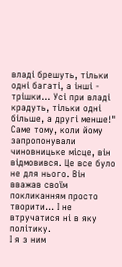владі брешуть, тільки одні багаті, а інші - трішки... Усі при владі крадуть, тільки одні більше, а другі менше!" Саме тому, коли йому запропонували чиновницьке місце, він відмовився. Це все було не для нього. Він вважав своїм покликанням просто творити... І не втручатися ні в яку політику.
І я з ним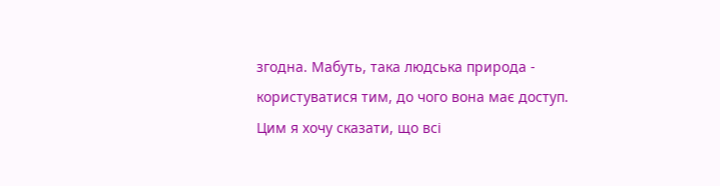згодна. Мабуть, така людська природа - користуватися тим, до чого вона має доступ.
Цим я хочу сказати, що всі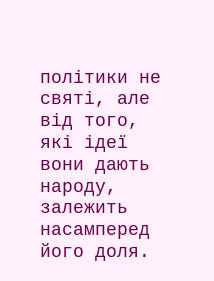політики не святі, але від того, які ідеї вони дають народу, залежить насамперед його доля.